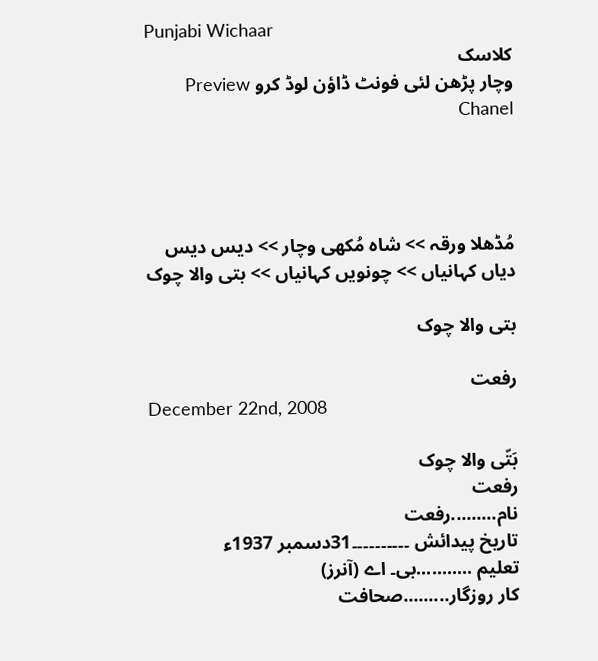Punjabi Wichaar
کلاسک
وچار پڑھن لئی فونٹ ڈاؤن لوڈ کرو Preview Chanel




مُڈھلا ورقہ >> شاہ مُکھی وچار >> دیس دیس دیاں کہانیاں >> چونویں کہانیاں >> بتی والا چوک

بتی والا چوک

رفعت
December 22nd, 2008

بَتّی والا چوک
رفعت
نام.........رفعت
تاریخ پیدائش ۔۔۔۔۔۔۔۔۔۔31دسمبر 1937ء
تعلیم ...........بی۔ اے (آنرز)
کار روزگار.........صحافت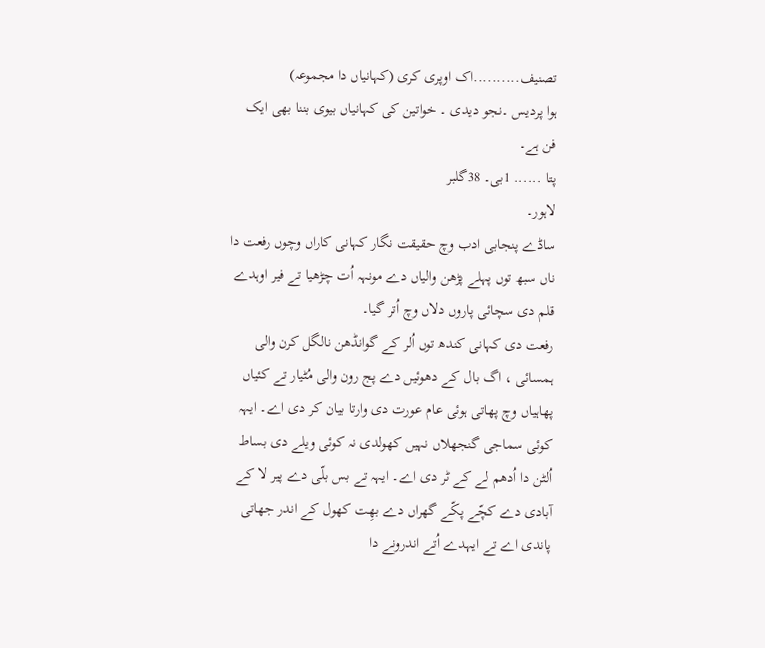تصنیف..........اک اوپری کری (کہانیاں دا مجموعہ)
ہوا پردیس ۔نجو دیدی ۔ خواتین کی کہانیاں بیوی بننا بھی ایک فن ہے۔
پتا ...... 1بی۔ 38گلبر
لاہور۔
ساڈے پنجابی ادب وچ حقیقت نگار کہانی کاراں وچوں رفعت دا ناں سبھ توں پہلے پڑھن والیاں دے مونہہ اُت چڑھیا تے فیر اوہدے قلم دی سچائی پاروں دلاں وچ اُتر گیا۔
رفعت دی کہانی کندھ توں اُلر کے گوانڈھن نالگل کرن والی ہمسائی ، اگ بال کے دھوئیں دے پج رون والی مُٹیار تے کئیاں پھاہیاں وچ پھاتی ہوئی عام عورت دی وارتا بیان کر دی اے۔ ایہہ کوئی سماجی گنجھلاں نہیں کھولدی نہ کوئی ویلے دی بساط اُلٹن دا اُدھم لے کے ٹر دی اے۔ ایہہ تے بس بلّی دے پیر لا کے آبادی دے کچّے پکّے گھراں دے بھِت کھول کے اندر جھاتی پاندی اے تے ایہدے اُتے اندرونے دا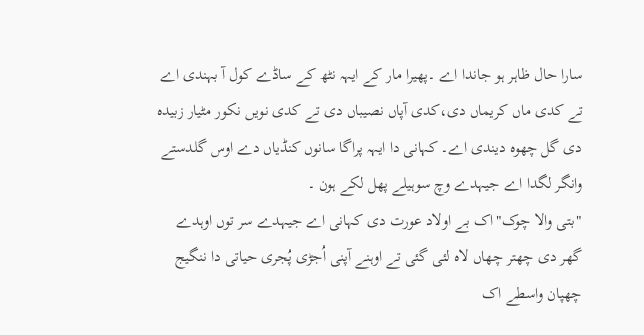سارا حال ظاہر ہو جاندا اے ۔پھیرا مار کے ایہہ نٹھ کے ساڈے کول آ بہندی اے تے کدی ماں کریماں دی،کدی آپاں نصیباں دی تے کدی نویں نکور مٹیار زبیدہ دی گل چھوہ دیندی اے۔ کہانی دا ایہہ پراگا سانوں کنڈیاں دے اوس گلدستے وانگر لگدا اے جیہدے وچ سوہیلے پھل لکے ہون ۔
"بتی والا چوک"اک بے اولاد عورت دی کہانی اے جیہدے سر توں اوہدے گھر دی چھتر چھاں لاہ لئی گئی تے اوہنے آپنی اُجڑی پُجری حیاتی دا ننگیج چھپان واسطے اک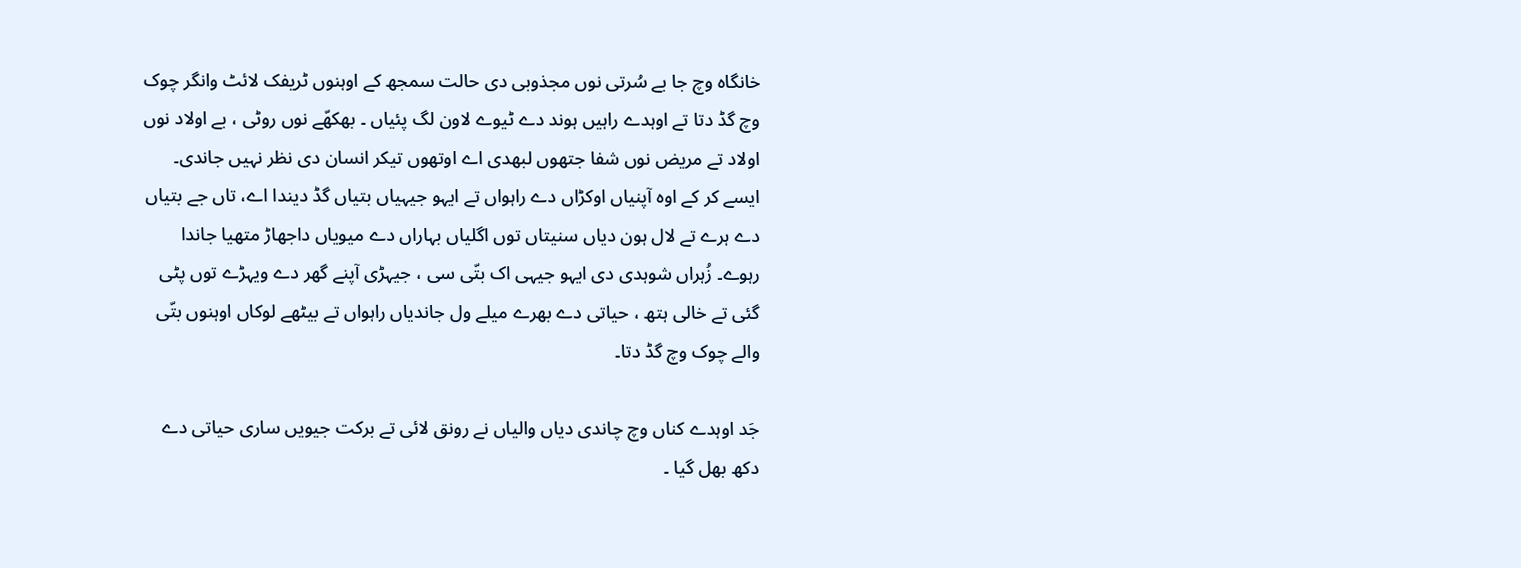خانگاہ وچ جا بے سُرتی نوں مجذوبی دی حالت سمجھ کے اوہنوں ٹریفک لائٹ وانگر چوک وچ گڈ دتا تے اوہدے راہیں ہوند دے ٹیوے لاون لگ پئیاں ۔ بھکھّے نوں روٹی ، بے اولاد نوں اولاد تے مریض نوں شفا جتھوں لبھدی اے اوتھوں تیکر انسان دی نظر نہیں جاندی۔ ایسے کر کے اوہ آپنیاں اوکڑاں دے راہواں تے ایہو جیہیاں بتیاں گڈ دیندا اے، تاں جے بتیاں دے ہرے تے لال ہون دیاں سنیتاں توں اگلیاں بہاراں دے میویاں داجھاڑ متھیا جاندا رہوے۔ زُہراں شوہدی دی ایہو جیہی اک بتّی سی ، جیہڑی آپنے گھر دے ویہڑے توں پٹی گئی تے خالی ہتھ ، حیاتی دے بھرے میلے ول جاندیاں راہواں تے بیٹھے لوکاں اوہنوں بتّی والے چوک وچ گڈ دتا۔

جَد اوہدے کناں وچ چاندی دیاں والیاں نے رونق لائی تے برکت جیویں ساری حیاتی دے دکھ بھل گیا ۔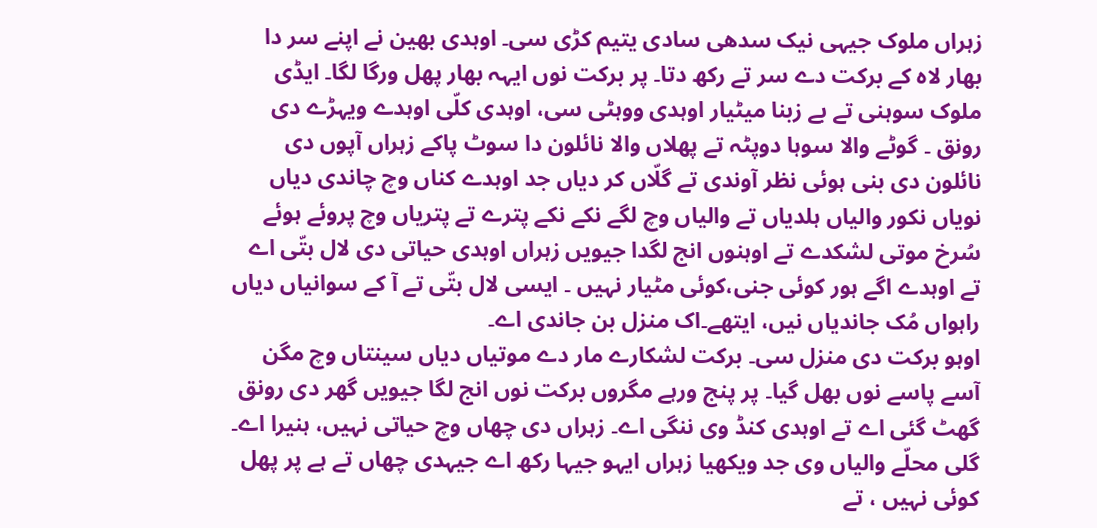زہراں ملوک جیہی نیک سدھی سادی یتیم کڑی سی۔ اوہدی بھین نے اپنے سر دا بھار لاہ کے برکت دے سر تے رکھ دتا۔ پر برکت نوں ایہہ بھار پھل ورگا لگا۔ ایڈی ملوک سوہنی تے بے زبنا میٹیار اوہدی ووہٹی سی، اوہدی کلّی اوہدے ویہڑے دی رونق ۔ گوٹے والا سوہا دوپٹہ تے پھلاں والا نائلون دا سوٹ پاکے زہراں آپوں دی نائلون دی بنی ہوئی نظر آوندی تے گلّاں کر دیاں جد اوہدے کناں وچ چاندی دیاں نویاں نکور والیاں ہلدیاں تے والیاں وچ لگے نکے نکے پترے تے پتریاں وچ پروئے ہوئے سُرخ موتی لشکدے تے اوہنوں انج لگدا جیویں زہراں اوہدی حیاتی دی لال بتّی اے تے اوہدے اگے ہور کوئی جنی،کوئی مٹیار نہیں ۔ ایسی لال بتّی تے آ کے سوانیاں دیاں راہواں مُک جاندیاں نیں، ایتھے۔اک منزل بن جاندی اے۔
اوہو برکت دی منزل سی۔ برکت لشکارے مار دے موتیاں دیاں سینتاں وچ مگن آسے پاسے نوں بھل گیا۔ پر پنج ورہے مگروں برکت نوں انج لگا جیویں گھر دی رونق گھٹ گئی اے تے اوہدی کنڈ وی ننگی اے۔ زہراں دی چھاں وچ حیاتی نہیں، ہنیرا اے۔
گلی محلّے والیاں وی جد ویکھیا زہراں ایہو جیہا رکھ اے جیہدی چھاں تے ہے پر پھل کوئی نہیں ، تے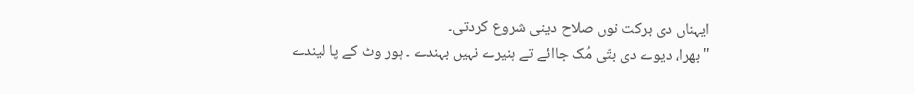ایہناں دی برکت نوں صلاح دینی شروع کردتی۔
"بھرا، دیوے دی بتّی مُک جاائے تے ہنیرے نہیں بہندے ۔ ہور وٹ کے پا لیندے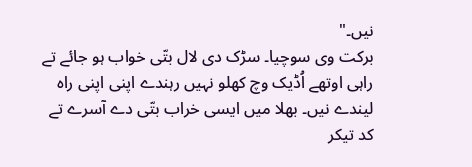نیں۔"
برکت وی سوچیا۔ سڑک دی لال بتّی خواب ہو جائے تے راہی اوتھے اُڈیک وچ کھلو نہیں رہندے اپنی اپنی راہ لیندے نیں۔ بھلا میں ایسی خراب بتّی دے آسرے تے کد تیکر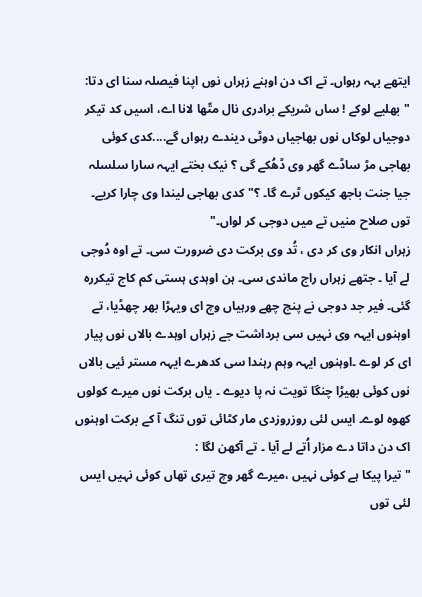ایتھے بہہ رہواں۔ تے اک دن اوہنے زہراں نوں اپنا فیصلہ سنا ای دتا:
"بھلیے لوکے ! ساں شریکے برادری نال متّھا لانا اے، اسیں کد تیکر دوجیاں لوکاں نوں بھاجیاں دوٹی دیندے رہواں گے....کدی کوئی بھاجی مڑ ساڈے گھر وی ڈھُکے گی ؟ نیک بختے ایہہ سارا سلسلہ جیا جنت باجھ کیکوں ٹرے گا۔ ؟"کدی بھاجی لیندا وی چارا کریے۔ توں صلاح منیں تے میں دوجی کر لواں۔"
زہراں انکار وی کر دی ، تُد وی برکت دی ضرورت سی۔ تے اوہ دُوجی لے آیا ۔ جتھے زہراں راج ماندی سی۔ ہن اوہدی ہستی کم کاج تیکررہ گئی۔ فیر جد دوجی نے پنج چھے ورہیاں وچ ای ویہڑا بھر چھڈیا، تے اوہنوں ایہہ وی نہیں سی برداشت جے زہراں اوہدے بالاں نوں پیار ای کر لوے ۔اوہنوں ایہہ وہم رہندا سی کدھرے ایہہ مستر ئیی بالاں نوں کوئی بھیڑا چنگا تویت نہ پا دیوے ۔ یاں برکت نوں میرے کولوں کھوہ لوے۔ ایس لئی روزروزدی مار کٹائی توں تنگ آ کے برکت اوہنوں اک دن داتا دے مزار اُتے لے آیا ۔ تے آکھن لگا :
" تیرا پیکا ہے کوئی نہیں ،میرے گھر وچ تیری تھاں کوئی نہیں ایس لئی توں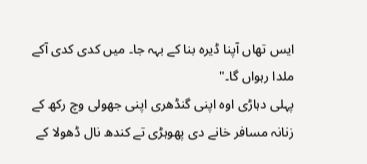ایس تھاں آپنا ڈیرہ بنا کے بہہ جا۔ میں کدی کدی آکے ملدا رہواں گا۔"
پہلی دہاڑی اوہ اپنی گنڈھری اپنی جھولی وچ رکھ کے زنانہ مسافر خانے دی پھوہڑی تے کندھ نال ڈھولا کے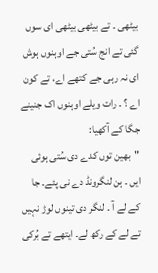بیٹھی ۔ تے بیٹھی بیٹھی ای سوں گئی تے انج سُتی جے اوہنوں ہوش ای نہ رہی جے کتھے اے، تے کون اے ؟ ۔ رات ویلے اوہنوں اک جنینے جگا کے آکھیا:
"بھین توں کدے دی سُتی ہوئی ایں ۔ ہن لنگرونڈ دے نی پئے۔ جا کے لے آ ۔ لنگر دی تینوں لوڑ نہیں تے لے کے رکھ لے۔ ایتھے تے بُرکی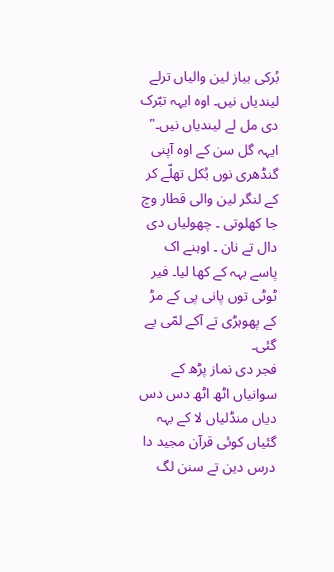بُرکی بیاز لین والیاں ترلے لیندیاں نیں۔ اوہ ایہہ تبّرک دی مل لے لیندیاں نیں۔"
ایہہ گل سن کے اوہ آپنی گنڈھری نوں بُکل تھلّے کر کے لنگر لین والی قطار وچ جا کھلوتی ۔ چھولیاں دی دال تے نان ۔ اوہنے اک پاسے بہہ کے کھا لیا۔ فیر ٹوٹی توں پانی پی کے مڑ کے پھوہڑی تے آکے لمّی پے گئی۔
فجر دی نماز پڑھ کے سوانیاں اٹھ اٹھ دس دس دیاں منڈلیاں لا کے بہہ گئیاں کوئی قرآن مجید دا درس دین تے سنن لگ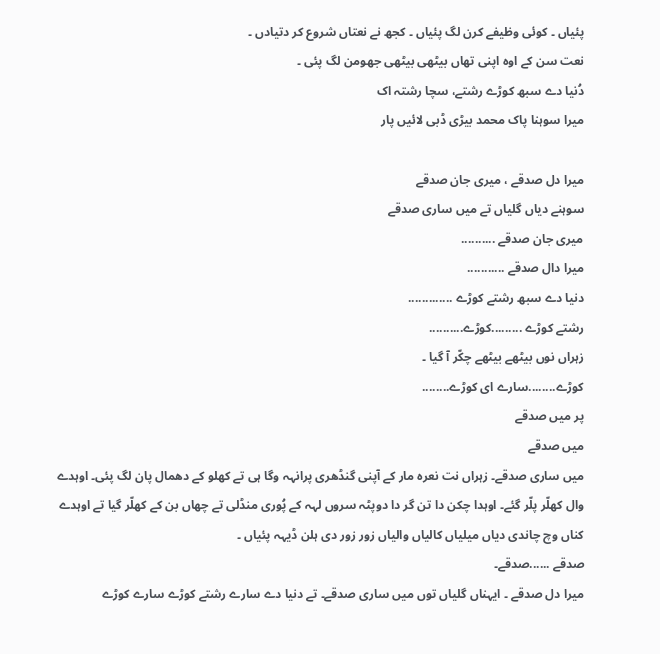پئیاں ۔ کوئی وظیفے کرن لگ پئیاں ۔ کجھ نے نعتاں شروع کر دتیادں ۔
نعت سن کے اوہ اپنی تھاں بیٹھی بیٹھی جھومن لگ پئی ۔
دُنیا دے سبھ کوڑے رشتے، سچا رشتہ اک
میرا سوہنا پاک محمد بیڑی ڈبی لائیں پار

میرا دل صدقے ، میری جان صدقے
سوہنے دیاں گلیاں تے میں ساری صدقے
میری جان صدقے ..........
میرا دال صدقے ...........
دنیا دے سبھ رشتے کوڑے .............
رشتے کوڑے .........کوڑے..........
زہراں نوں بیٹھے بیٹھے چکّر آ گیا ۔
کوڑے........سارے ای کوڑے........
پر میں صدقے
میں صدقے
میں ساری صدقے۔ زہراں نت نعرہ مار کے آپنی گنڈھری پرانہہ وگا ہی تے کھلو کے دھمال پان لگ پئی۔ اوہدے وال کھلّر پلّر گئے۔ اوہدا چکن دا تن گر دا دوپٹہ سروں لہہ کے پُوری منڈلی تے چھاں بن کے کھلّر گیا تے اوہدے کناں وچ چاندی دیاں میلیاں کالیاں والیاں زور زور دی ہلن ڈیہہ پئیاں ۔
صدقے ......صدقے۔
میرا دل صدقے ۔ ایہناں گلیاں توں میں ساری صدقے۔ تے دنیا دے سارے رشتے کوڑے سارے کوڑے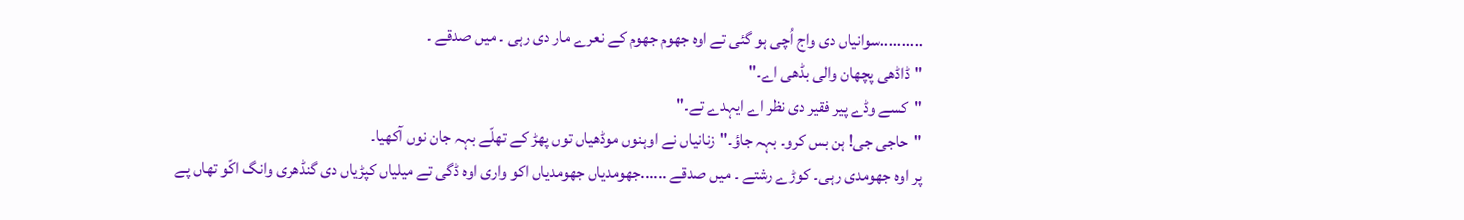..........سوانیاں دی واج اُچی ہو گئی تے اوہ جھوم جھوم کے نعرے مار دی رہی ۔ میں صدقے ۔
"ڈاڈھی پچھان والی بڈھی اے۔"
"کسے وڈے پیر فقیر دی نظر اے ایہدے تے۔"
"حاجی جی! ہن بس کرو۔ بہہ جاؤ۔"زنانیاں نے اوہنوں موڈھیاں توں پھڑ کے تھلّے بہہ جان نوں آکھیا۔
پر اوہ جھومدی رہی۔ کوڑے رشتے ۔ میں صدقے ......جھومدیاں جھومدیاں اکو واری اوہ ڈگی تے میلیاں کپڑیاں دی گنڈھری وانگ اکّو تھاں پے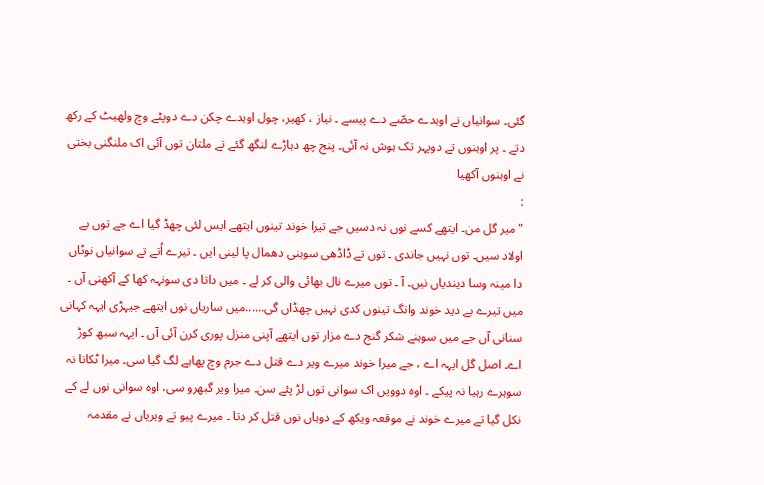گئی۔ سوانیاں نے اوہدے حصّے دے پیسے ۔ نیاز ، کھیر، چول اوہدے چکن دے دوپٹے وچ ولھیٹ کے رکھ دتے ۔ پر اوہنوں تے دوپہر تک ہوش نہ آئی۔ پنج چھ دہاڑے لنگھ گئے تے ملتان توں آئی اک ملنگنی بختی نے اوہنوں آکھیا
:
"میر گل من۔ ایتھے کسے نوں نہ دسیں جے تیرا خوند تینوں ایتھے ایس لئی چھڈ گیا اے جے توں بے اولاد سیں۔ توں نہیں جاندی ۔ توں تے ڈاڈھی سوہنی دھمال پا لینی ایں ۔ تیرے اُتے تے سوانیاں نوٹاں دا مینہ وسا دیندیاں نیں۔ آ ۔ توں میرے نال بھائی والی کر لے ۔ میں داتا دی سونہہ کھا کے آکھنی آں ۔ میں تیرے بے دید خوند وانگ تینوں کدی نہیں چھڈاں گی......میں ساریاں نوں ایتھے جیہڑی ایہہ کہانی سنانی آں جے میں سوہنے شکر گنج دے مزار توں ایتھے آپنی منزل پوری کرن آئی آں ۔ ایہہ سبھ کوڑ اے۔ اصل گل ایہہ اے ، جے میرا خوند میرے ویر دے قتل دے جرم وچ پھاہے لگ گیا سی۔ میرا ٹکانا نہ سوہرے رہیا نہ پیکے ۔ اوہ دوویں اک سوانی توں لڑ پئے سن۔ میرا ویر گبھرو سی، اوہ سوانی نوں لے کے نکل گیا تے میرے خوند نے موقعہ ویکھ کے دوہاں نوں قتل کر دتا ۔ میرے پیو تے ویریاں نے مقدمہ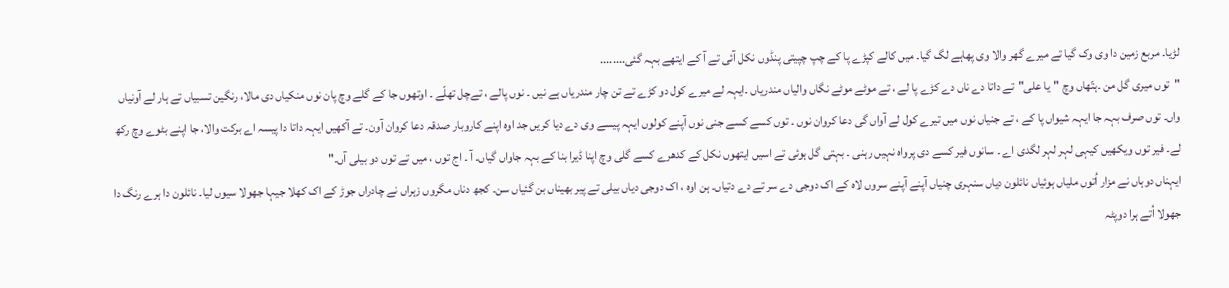لڑیا۔ مربع زمین دا وی وک گیا تے میرے گھر والا وی پھاہے لگ گیا۔ میں کالے کپڑے پا کے چپ چپیتی پنڈوں نکل آئی تے آ کے ایتھے بہہ گئی........
"توں میری گل من ۔ہتّھاں وچ "یا علی"تے داتا دے ناں دے کڑے پا لے ، تے موٹے موٹے نگاں والیاں مندریاں ۔ایہہ لے میرے کول دو کڑے تے تن چار مندریاں ہے نیں ۔ نوں پالے ، تےچل تھلّے ۔ اوتھوں جا کے گلے وچ پان نوں منکیاں دی مالا، رنگین تسبیاں تے ہار لے آونیاں واں۔ توں صرف بہہ جا ایہہ شیواں پا کے ، تے جنیاں نوں میں تیرے کول لے آواں گی دعا کروان نوں ۔ توں کسے کسے جنی نوں آپنے کولوں ایہہ پیسے وی دے دیا کریں جد اوہ اپنے کاروبار صدقہ دعا کروان آون۔ تے آکھیں ایہہ داتا دا پیسہ اے برکت والا، جا اپنے بٹوے وچ رکھ لے۔ فیر توں ویکھیں کیہی لہر لہر لگدی اے ۔ سانوں فیر کسے دی پرواہ نہیں رہنی ۔ بہتی گل ہوئی تے اسیں ایتھوں نکل کے کدھرے کسے گلی وچ اپنا ڈیرا بنا کے بہہ جاواں گیاں۔ آ ۔ اج توں ، میں تے توں دو بیلی آں۔"
ایہناں دوہاں نے مزار اُتوں ملیاں ہوئیاں نائلون دیاں سنہری چنیاں آپنے آپنے سروں لاہ کے اک دوجی دے سر تے دے دتیاں۔ ہن اوہ ، اک دوجی دیاں بیلی تے پیر بھیناں بن گئیاں سن۔ کجھ دناں مگروں زہراں نے چادراں جوڑ کے اک کھلا جیہا جھولا سیوں لیا۔ نائلون دا ہرے رنگ دا جھولا اُتے ہرا دوپٹہ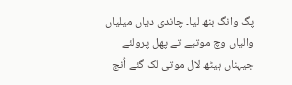پگ وانگ بنھ لیا۔ چاندی دیاں میلیاں والیاں وچ موتیے تے پھل پرولئے جیہناں ہیٹھ لال موتی لک گئے اُنج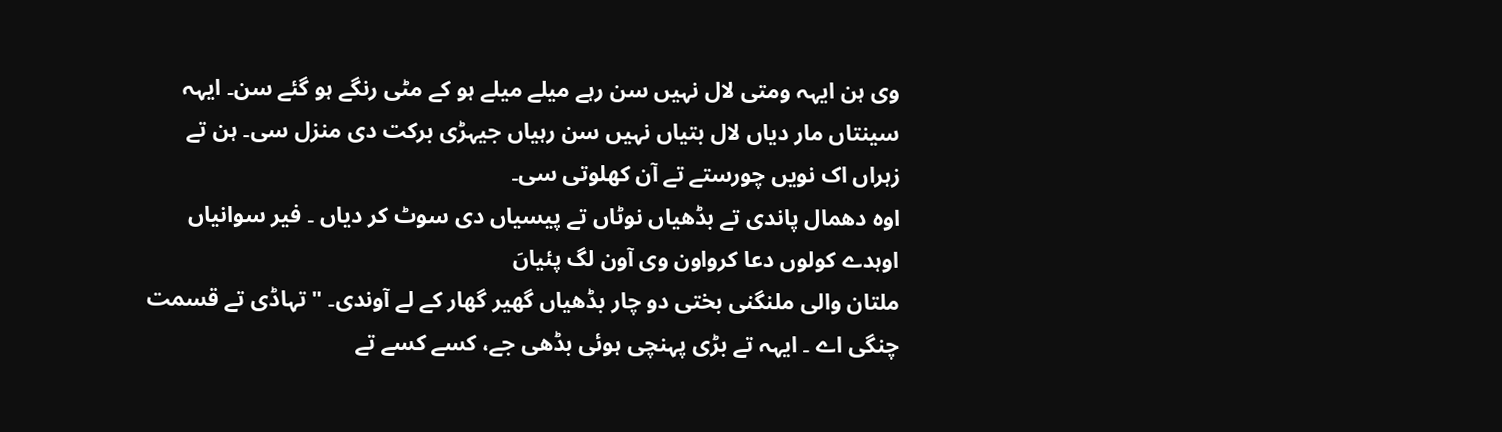وی ہن ایہہ ومتی لال نہیں سن رہے میلے میلے ہو کے مٹی رنگے ہو گئے سن۔ ایہہ سینتاں مار دیاں لال بتیاں نہیں سن رہیاں جیہڑی برکت دی منزل سی۔ ہن تے زہراں اک نویں چورستے تے آن کھلوتی سی۔
اوہ دھمال پاندی تے بڈھیاں نوٹاں تے پیسیاں دی سوٹ کر دیاں ۔ فیر سوانیاں اوہدے کولوں دعا کرواون وی آون لگ پئیاںَ
ملتان والی ملنگنی بختی دو چار بڈھیاں گھیر گھار کے لے آوندی۔ "تہاڈی تے قسمت چنگی اے ۔ ایہہ تے بڑی پہنچی ہوئی بڈھی جے، کسے کسے تے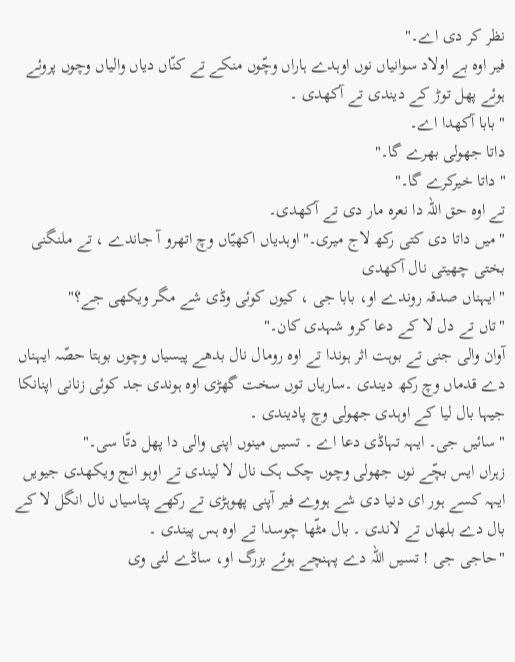نظر کر دی اے۔"
فیر اوہ بے اولاد سوانیاں نوں اوہدے ہاراں وچّوں منکے تے کنّاں دیاں والیاں وچوں پروئے ہوئے پھل توڑ کے دیندی تے آکھدی ۔
" بابا آکھدا اے۔
داتا جھولی بھرے گا۔"
"داتا خیرکرے گا۔"
تے اوہ حق اللہ دا نعرہ مار دی تے آکھدی۔
"میں داتا دی کتی رکھ لاج میری۔"اوہدیاں اکھیّاں وچ اتھرو آ جاندے ، تے ملنگنی بختی چھیتی نال آکھدی
" ایہناں صدقہ روندے او، بابا جی ، کیوں کوئی وڈی شے مگر ویکھی جے؟"
"تاں تے دل لا کے دعا کرو شہدی کان۔"
آوان والی جنی تے بوہت اثر ہوندا تے اوہ رومال نال بدھے پیسیاں وچوں بوہتا حصّہ ایہناں دے قدماں وچ رکھ دیندی ۔ساریاں توں سخت گھڑی اوہ ہوندی جد کوئی زنانی اپنانکا جیہا بال لیا کے اوہدی جھولی وچ پادیندی ۔
"سائیں جی۔ ایہہ تہاڈی دعا اے ۔ تسیں مینوں اپنی والی دا پھل دتّا سی۔"
زہراں ایس بچّے نوں جھولی وچوں چک ہک نال لا لیندی تے اوہو انج ویکھدی جیویں ایہہ کسے ہور ای دنیا دی شے ہووے فیر آپنی پھوہڑی تے رکھے پتاسیاں نال انگل لا کے بال دے بلھاں تے لاندی ۔ بال مٹّھا چوسدا تے اوہ ہس پیندی ۔
"حاجی جی ! تسیں اللہ دے پہنچے ہوئے بزرگ او، ساڈے لئی وی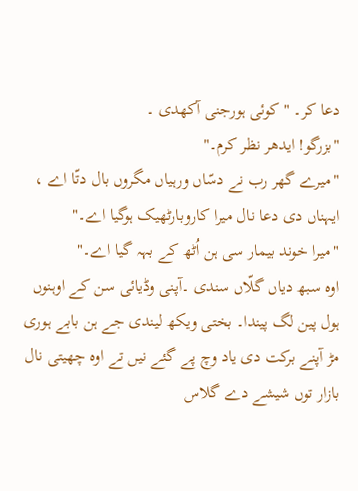دعا کر۔ " کوئی ہورجنی آکھدی ۔
"بزرگو! ایدھر نظر کرم۔"
"میرے گھر رب نے دسّاں ورہیاں مگروں بال دتّا اے ، ایہناں دی دعا نال میرا کاروبارٹھیک ہوگیا اے۔"
"میرا خوند بیمار سی ہن اُٹھ کے بہہ گیا اے۔"
اوہ سبھ دیاں گلّاں سندی ۔آپنی وڈیائی سن کے اوہنوں ہول پین لگ پیندا۔ بختی ویکھ لیندی جے ہن بابے ہوری مڑ آپنے برکت دی یاد وچ پے گئے نیں تے اوہ چھیتی نال بازار توں شیشے دے گلاس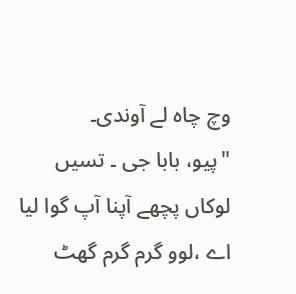وچ چاہ لے آوندی۔
"پیو، بابا جی ۔ تسیں لوکاں پچھے آپنا آپ گوا لیا اے ،لوو گرم گرم گھٹ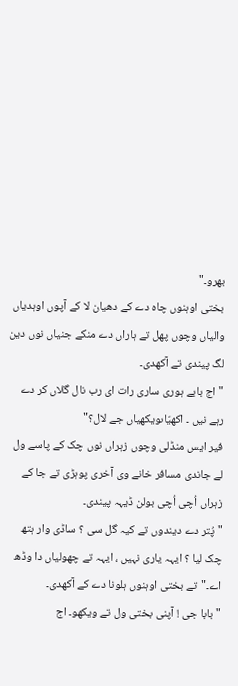بھرو۔"
بختی اوہنوں چاہ دے کے دھیان لا کے آپوں اوہدیاں والیاں وچوں پھل تے ہاراں دے منکے جنیاں نوں دین لگ پیندی تے آکھدی۔
"اج بابے ہوری ساری رات ای رب نال گلاں کر دے رہے نیں ۔ اکھیّاںویکھیاں جے لال؟"
فیر ایس منڈلی وچوں زہراں نوں چک کے پاسے ول لے جاندی مسافر خانے وی آخری پوہڑی تے جا کے زہراں اُچی اُچی بولن ڈیہہ پیندی۔
" پُتر دے دیندوں تے کیہ گل سی ؟ ساڈی وار ہتھ چک لیا ؟ ایہہ یاری نہیں ، ایہہ تے چھولیاں دا وڈھ اے۔"تے بختی اوہنوں ہلونا دے کے آکھدی۔
"بابا جی ! آپنی بختی ول تے ویکھو۔ اج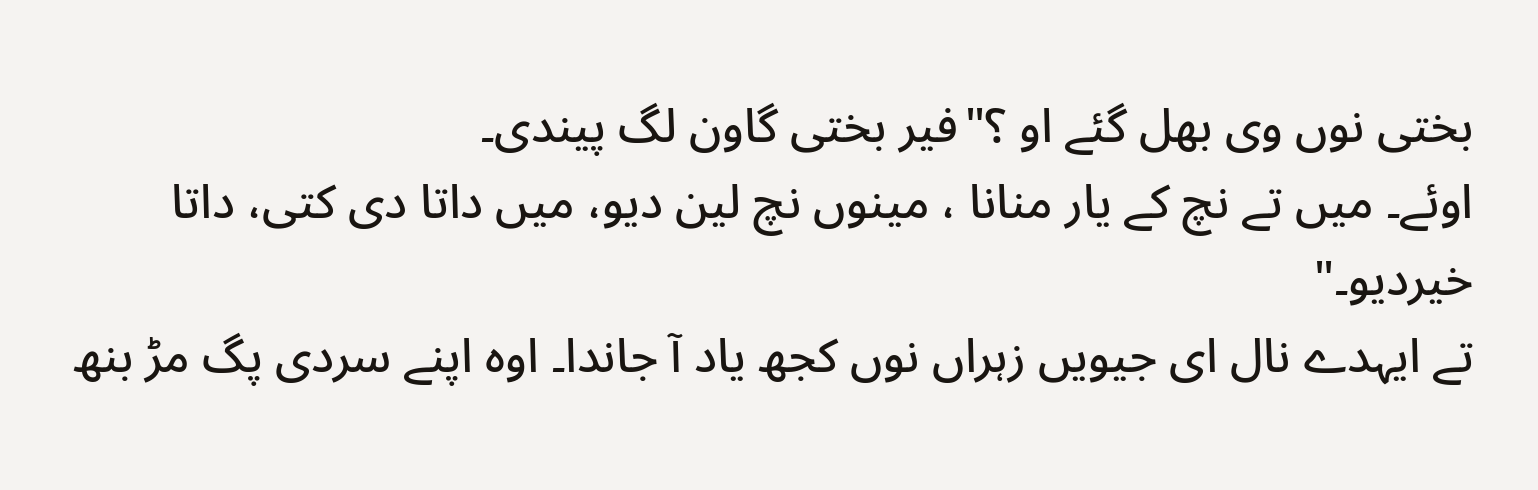بختی نوں وی بھل گئے او ؟"فیر بختی گاون لگ پیندی۔
اوئے۔ میں تے نچ کے یار منانا ، مینوں نچ لین دیو، میں داتا دی کتی، داتا خیردیو۔"
تے ایہدے نال ای جیویں زہراں نوں کجھ یاد آ جاندا۔ اوہ اپنے سردی پگ مڑ بنھ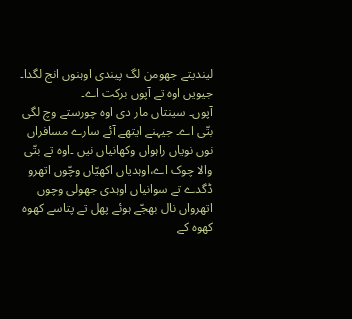لیندیتے جھومن لگ پیندی اوہنوں انج لگدا۔ جیویں اوہ تے آپوں برکت اے۔
آپوں۔ سینتاں مار دی اوہ چورستے وچ لگی بتّی اے۔ جیہنے ایتھے آئے سارے مسافراں نوں نویاں راہواں وکھانیاں نیں ۔اوہ تے بتّی والا چوک اے،اوہدیاں اکھیّاں وچّوں اتھرو ڈگدے تے سوانیاں اوہدی جھولی وچوں اتھرواں نال بھجّے ہوئے پھل تے پتاسے کھوہ کھوہ کے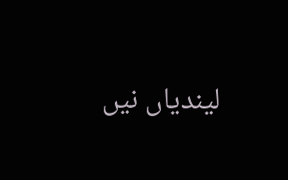لیندیاں نیں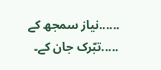......نیاز سمجھ کے .....تبّرک جان کے۔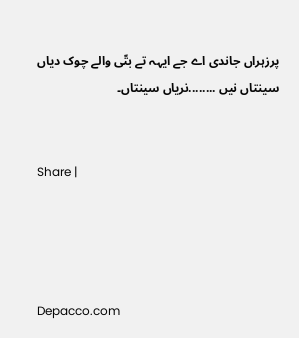پرزہراں جاندی اے جے ایہہ تے بتّی والے چوک دیاں سینتاں نیں ........نریاں سینتاں۔


Share |




Depacco.com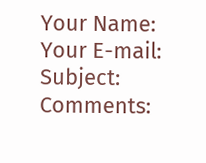Your Name:
Your E-mail:
Subject:
Comments: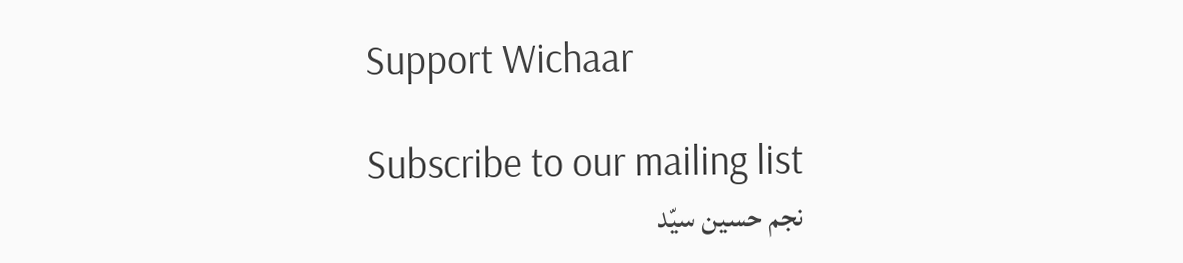Support Wichaar

Subscribe to our mailing list
نجم حسین سیّد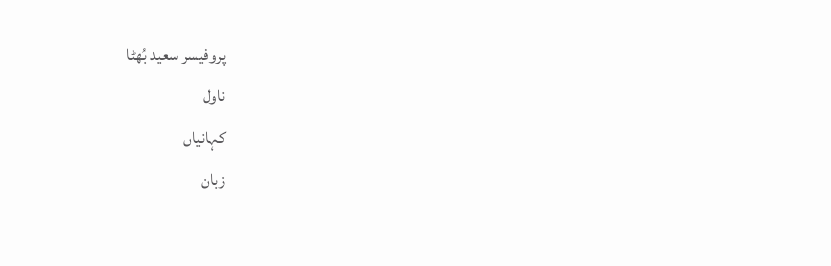پروفیسر سعید بُھٹا
ناول
کہانیاں
زبان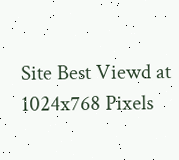Site Best Viewd at 1024x768 Pixels